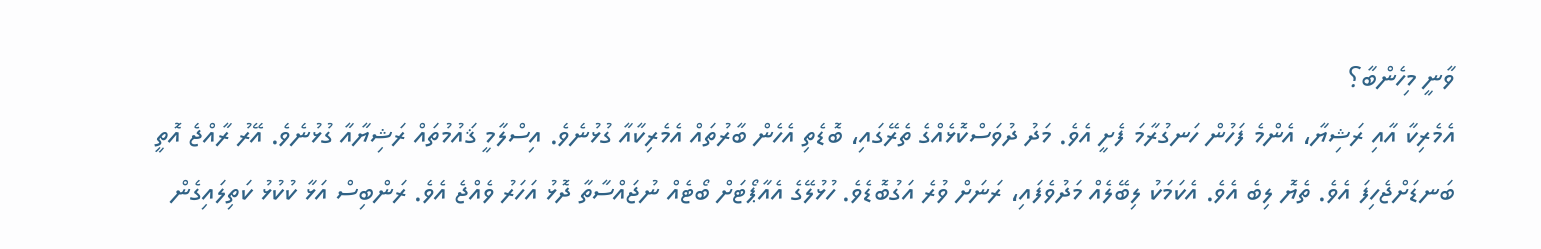ވާނީ މިހެންބާ؟
އެމެރިކާ އާއި ރަޝިޔާ، އެންމެ ފަހުން ހަނގުރާމަ ފެށީ އެވެ. މަދު ދުވަސްކޮޅެއްގެ ތެރޭގައި، ބޮޑެތި އެހެން ބާރުތައް އެމެރިކާއާ ގުޅުނެވެ. އިސްލާމީ ޤައުމުތައް ރަޝިޔާއާ ގުޅުނެވެ. އޭރު ރާއްޖެ އޮތީ ބަނޑަށްޖެހިފަ އެވެ. ތެޔޮ ލިބެ އެވެ. އެކަމަކު ލިބޭލެއް މަދުވެފައި، ރަނަށް ވުރެ އަގުބޮޑެވެ. ހުޅުލޭގެ އެއާޕޯޓަށް ބޯޓެއް ނުޖައްސާތާ ދޮޅު އަހަރު ވެއްޖެ އެވެ. ރަންބިސް އަޅާ ކުކުޅު ކަތިލައިގެން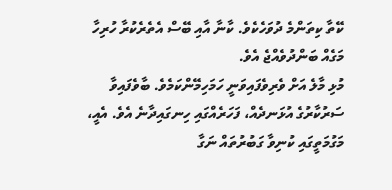ކޭތާ ކިތަންމެ ދުވަހެކެވެ. ކާނާ އާއި ބޭސް އެތެރެކުރާ ހުރިހާ މަގެއް ބަންދުވެއްޖެ އެވެ.
މުޅި މާލެ އަށް ވެރިވެފައިވަނީ ހަމަހިމޭންކަމެވެ. ބާވެފައިވާ ސަރުކާރުގެ އުޅަނދެއް، ފަހަރެއްގައި ހިނގައިދާނެ އެވެ. އެއީ، މަގުމަތީގައި ކުނިވާ ގަބުރުތައް ނަގާ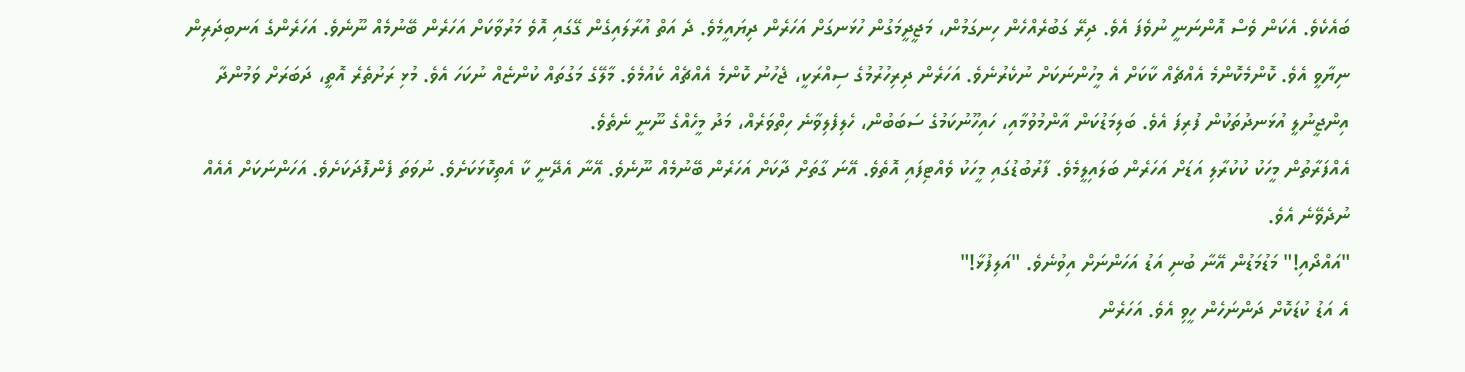ބައެކެވެ. އެކަން ވެސް އޮންނަނީ ނުވެފަ އެވެ. ދިރޭ ގަބުރެއްހެން ހިނގަމުން، މަޖީދީމަގުން ހުޅަނގަށް އަހަރެން ދިޔައީމެވެ. ދެ އަތް އުރާލައިގެން ގޭގައި އޮވެ މަރުވާކަށް އަހަރެން ބޭނުމެއް ނޫނެވެ. އަހަރެންގެ އަނބިދަރިން ނިޔާވީ އެވެ. ކޮންމެކޮންމެ އެއްޗެއް ކާކަށް އެ މީހުންނަކަށް ނުކެރުނެވެ. އަހަރެން ދިރިހުރުމުގެ ސިއްރަކީ، ޖެހުނު ކޮންމެ އެއްޗެއް ކެއުމެވެ. މާލޭގެ މަގުތައް ކުންޏެއް ނުކަހަ އެވެ. މުޅި ރަށުތެރެ އޮތީ، ދަބަރަށް ވަމުންދާ އިންޖީނުލީ އުޅަނދުތަކުން ފުރިފަ އެވެ. ބަލިމަޑުކަން އާންމުވުމާއި، ހައިހޫނުކަމުގެ ސަބަބުން، ހެލިފެލިވާނެ ހިތްވަރެއް، މަދު މީހެއްގެ ނޫނީ ނެތެވެ.
އެއްފަރާތުން މީހަކު ކުކުރާލި އަޑަށް އަހަރެން ބަލައިލީމެވެ. ފާރުބުޑުގައި މީހަކު ވެއްޓިފައި އޮތެވެ. އޭނަ ގާތަށް ދާކަށް އަހަރެން ބޭނުމެއް ނޫނެވެ. އޭނާ އެދޭނީ ކާ އެތިކޮޅަކަށެވެ. ނުވަތަ ފެންފޮދަކަށެވެ. އަހަންނަކަށް އެއެއް ނުދެވޭނެ އެވެ.
"އައްދޯއި!" މަޑުމަޑުން އޭނާ ބުނި އަޑު އަހަންނަށް އިވުނެވެ. "އަލިފުޅާ!"
އެ އަޑު ކުޑަކޮށް ދަންނަހެން ހީވި އެވެ. އަހަރެން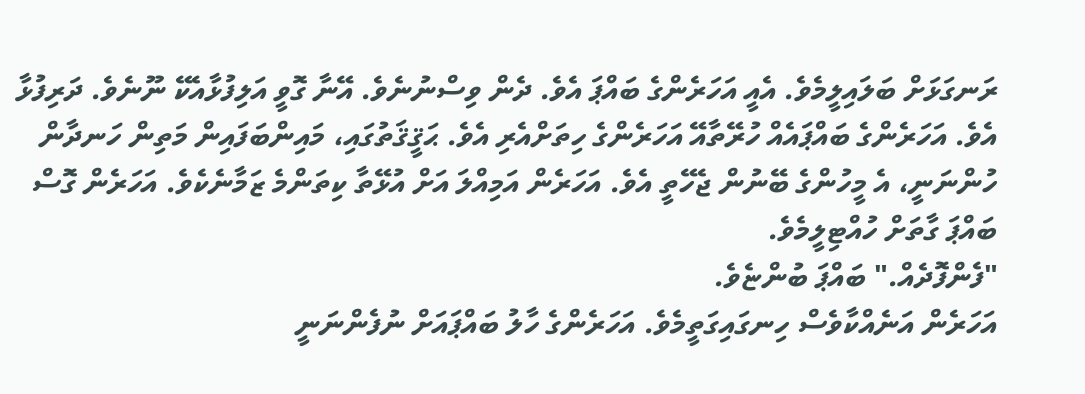ރަނގަޅަށް ބަލައިލީމެވެ. އެއީ އަހަރެންގެ ބައްޕަ އެވެ. ދެން ވިސްނުނެވެ. އޭނާ ގޮވީ އަލިފުޅާއެކޭ ނޫނެވެ. ދަރިފުޅާ އެވެ. އަހަރެންގެ ބައްޕައެއް ހުރޭތާއޭ އަހަރެންގެ ހިތަށްއެރި އެވެ. ޙަޤީޤަތުގައި، މައިންބަފައިން މަތިން ހަނދާން ހުންނަނީ، އެ މީހުންގެ ބޭނުން ޖެހޭތީ އެވެ. އަހަރެން އަމިއްލަ އަށް އުޅޭތާ ކިތަންމެ ޒަމާނެކެވެ. އަހަރެން ގޮސް ބައްޕަ ގާތަށް ހުއްޓިލީމެވެ.
"ފެންފޮދެއް." ބައްޕަ ބުންޏެވެ.
އަހަރެން އަނެއްކާވެސް ހިނގައިގަތީމެވެ. އަހަރެންގެ ހާލު ބައްޕައަށް ނުފެންނަނީ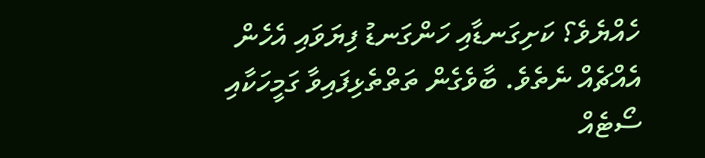ހެއްޔެވެ؟ ކަށިގަނޑާއި ހަންގަނޑު ފިޔަވައި އެހެން އެއްޗެއް ނެތެވެ. ބާވެގެން ތަތްތެޅިފައިވާ ގަމީހަކާއި ސޯޓެއް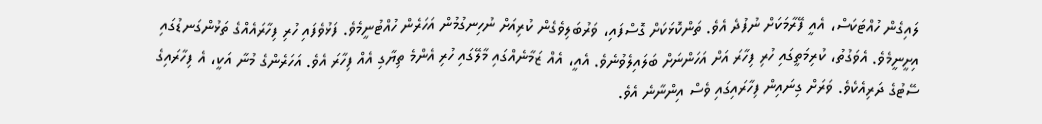ލައިގެން ހުއްޓަކަސް، އެއީ ފޭރާމަކަށް ނުފުދެ އެވެ. ތަންކޮޅަކަށް ގޮސްފައި، ވަރުބަލިވެގެން ކުރިއަށް ނުހިނގުމުން އަހަރެން ހުއްޓުނީމެވެ. ފަޅުވެފައި ހުރި ފިހާރައެއްގެ ތަޅުންގަނޑުގައި އިށީނީމެވެ. އެވަގުތު، ކުރިމަތީގައި ހުރި ފިހާރަ އަށް އަހަންނަށް ބަލައިލެވުނެވެ. އެއީ، އެއް ޒަމާނެއްގައި މާލޭގައި ހުރި އެންމެ ތިޔާގި އެއް ފިހާރަ އެވެ. އަހަރެންގެ މުނާ އަކީ، އެ ފިހާރައިގެ ސޭޓުގެ ދަރިއެކެވެ. ވަރަށް ގިނައިން ފިހާރައިގައި ވެސް އިންނާނެ އެވެ.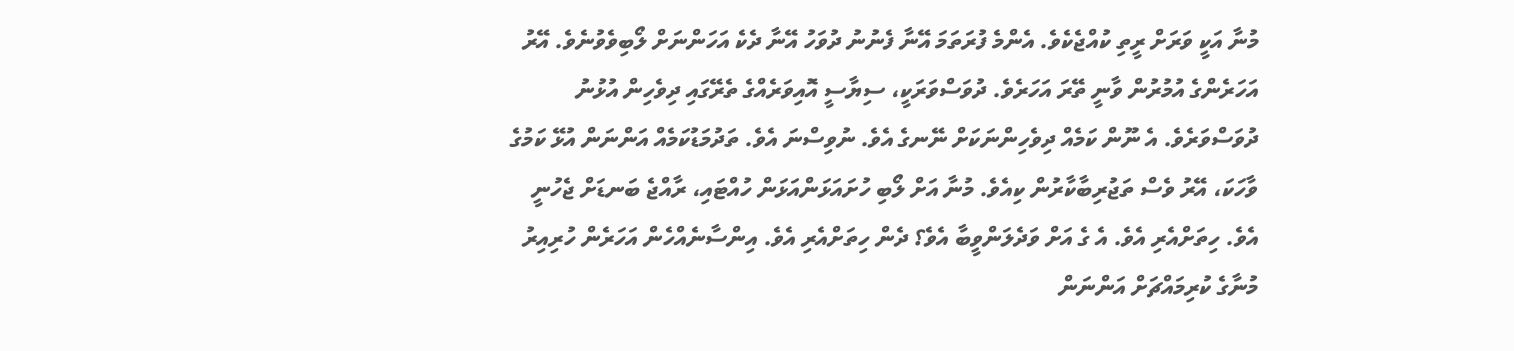މުނާ އަކީ ވަރަށް ރީތި ކުއްޖެކެވެ. އެންމެ ފުރަތަމަ އޭނާ ފެނުނު ދުވަހު އޭނާ ދެކެ އަހަންނަށް ލޯބިވެވުނެވެ. އޭރު އަހަރެންގެ އުމުރުން ވާނީ ތޭރަ އަހަރެވެ. ދުވަސްވަރަކީ، ސިޔާސީ އޮއިވަރެއްގެ ތެރޭގައި ދިވެހިން އުޅުނު ދުވަސްވަރެވެ. އެ ނޫން ކަމެއް ދިވެހިންނަކަށް ނޭނގެ އެވެ. ނުވިސްނަ އެވެ. ތަދުމަޑުކަމެއް އަންނަން އުޅޭ ކަމުގެ ވާހަކަ، އޭރު ވެސް ތަޖުރިބާކާރުން ކިއެވެ. މުނާ އަށް ލޯބި ހުށައަޅަންއަޅަން ހުއްޓައި، ރާއްޖެ ބަނޑަށް ޖެހުނީ އެވެ. ހިތަށްއެރި އެވެ. އެ ގެ އަށް ވަދެލަންވީބާ އެވެ؟ ދެން ހިތަށްއެރި އެވެ. އިންސާނެއްހެން އަހަރެން ހުރިއިރު މުނާގެ ކުރިމައްޗަށް އަންނަން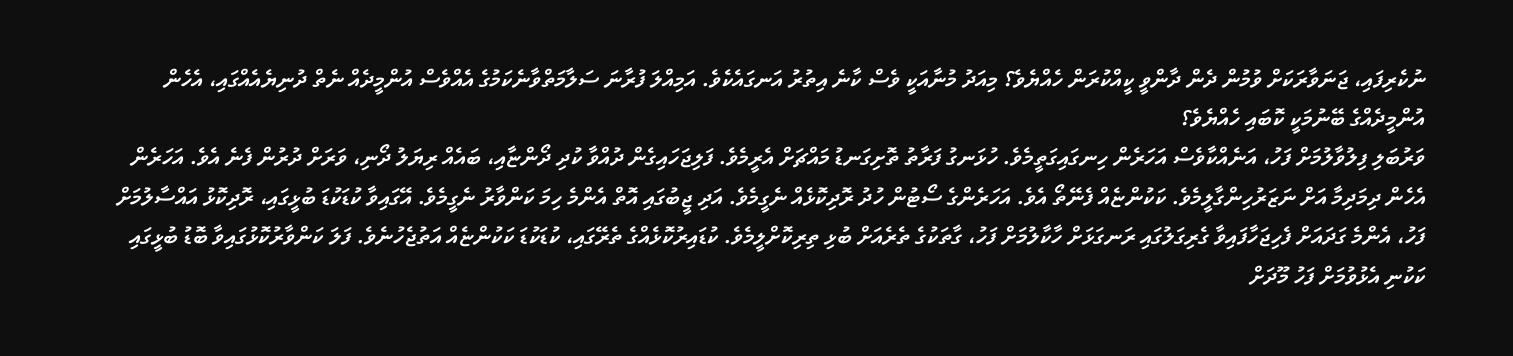ނުކެރިފައި، ޖަނަވާރަކަށް ވުމުން ދެން ދާންވީ ކީއްކުރަން ހެއްޔެވެ؟ މިއަދު މުނާއަކީ ވެސް ކާނެ އިތުރު އަނގައެކެވެ. އަމިއްލަ ފުރާނަ ސަލާމަތްވާނެކަމުގެ އެއްވެސް އުންމީދެއް ނެތް ދުނިޔެއެއްގައި، އެހެން އުންމީދެއްގެ ބޭނުމަކީ ކޮބައި ހެއްޔެވެ؟
ވަރުބަލި ފިލުވާލުމަށް ފަހު، އަނެއްކާވެސް އަހަރެން ހިނގައިގަތީމެވެ. ހުޅަނގު ފަރާތު ތޮށިގަނޑު މައްޗަށް އެރީމެވެ. ފަލިޖަހައިގެން ދުއްވާ ކުދި ދޯންޏާއި، ބައެއް ރިޔަލު ދޯނި، ވަރަށް ދުރުން ފެނެ އެވެ. އަހަރެން އެހެން ދިމަދިމާ އަށް ނަޒަރުހިންގާލީމެވެ. ކަކުންޏެއް ފެނޭތޯ އެވެ. އަހަރެންގެ ސޯޓުން ހުދު ރޮދިކޮޅެއް ނެގީމެވެ. އަދި ޖީބުގައި އޮތް އެންމެ ހިމަ ކަންވާރު ނެގީމެވެ. އޭގައިވާ ކުޑަކުޑަ ބުޅީގައި، ރޮދިކޮޅު އައްސާލުމަށް ފަހު، އެންމެ ގަދައަށް ފެހިޖަހާފައިވާ ގެރިގަލުގައި ރަނގަޅަށް ހާކާލުމަށް ފަހު، ގާތަކުގެ ތެރެއަށް ބުޅި ތިރިކޮށްލީމެވެ. ކުޑައިރުކޮޅެއްގެ ތެރޭގައި، ކުޑަކުޑަ ކަކުންޏެއް އަތުޖެހުނެވެ. ފަލަ ކަންވާރުކޮޅުގައިވާ ބޮޑު ބުޅީގައި ކަކުނި އެޅުވުމަށް ފަހު މޫދަށް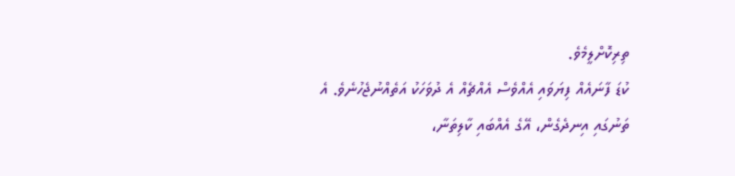ތިރިކޮށްލީމެވެ.
ކުޑަ ފާނައެއް ފިޔަވައި އެއްވެސް އެއްޗެއް އެ ދުވަހަކު އަތެއްނުޖެހުނެވެ. އެ ތަނުގައި އިނދެގެން، އޭގެ އެއްބައި ކާލިތަނާ،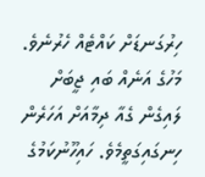ހިރުގަނޑަށް ކައްޓެއް ހެރުނެވެ. މަހުގެ އަނެއް ބައި ޖީބަށް ލައިގެން ގެއާ ދިމާއަށް އަހަރެން ހިނގައިގަތީމެވެ. ހައިހޫނުކަމުގެ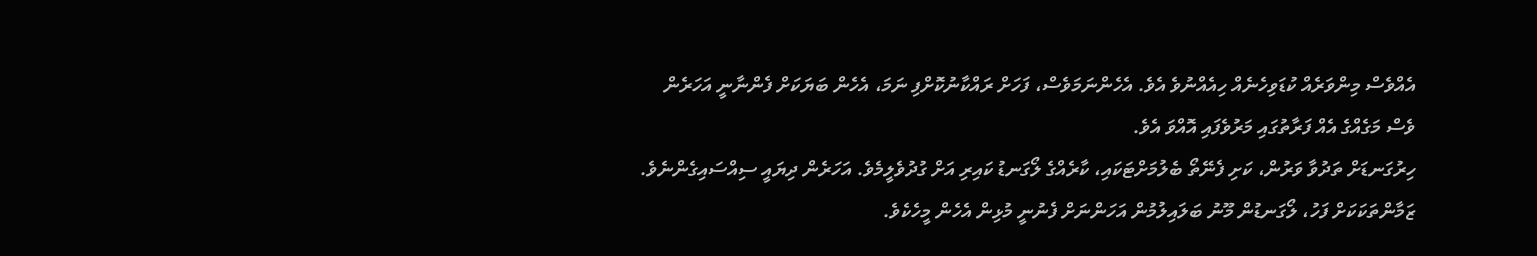އެއްވެސް މިންވަރެއް ކުޑަވިހެނެއް ހިއެއްނުވެ އެވެ. އެހެންނަމަވެސް، ފަހަށް ރައްކާނުކޮށްފި ނަމަ، އެހެން ބަޔަކަށް ފެންނާނީ އަހަރެން ވެސް މަގެއްގެ އެއް ފަރާތުގައި މަރުވެފައި އޮއްވަ އެވެ.
ހިރުގަނޑަށް ތަދުވާ ވަރުން، ކަށި ފެނޭތޯ ބެލުމަށްޓަކައި، ކާރެއްގެ ލޯގަނޑު ކައިރި އަށް ގުދުވެލީމެވެ. އަހަރެން ދިޔައީ ސިއްސައިގެންނެވެ. ޒަމާންތަކަކަށް ފަހު، ލޯގަނޑުން މޫނު ބަލައިލުމުން އަހަންނަށް ފެނުނީ މުޅިން އެހެން މީހެކެވެ.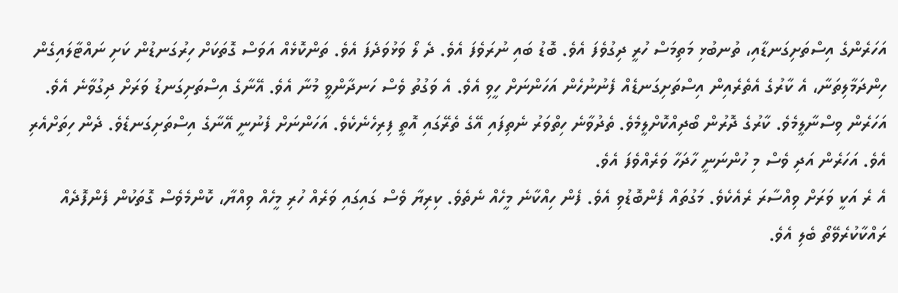އަހަރެންގެ އިސްތަށިގަނޑާއި، ތުނބުޅި މަތިމަސް ހުރީ ދިގުވެފަ އެވެ. ބޮޑު ބައި ނުރަވެފަ އެވެ. ދެ ލޯ ވަޅުވަދެފަ އެވެ. ތަންކޮޅެއް އަވަސް ގޮތަކަށް ހިރުގަނޑުން ކަށި ނައްޓާލައިގެން ހިންދަމާލިތަނާ، އެ ކާރުގެ އެތެރެއިން އިސްތަށިގަނޑެއް ފެނުނުހެން އަހަންނަށް ހީވި އެވެ. އެ ވަގުތު ވެސް ހަނދާންވީ މުނާ އެވެ. އޭނާގެ އިސްތަށިގަނޑު ވަރަށް ދިގުވާނެ އެވެ. އަހަރެން ވިސްނާލީމެވެ. ކާރުގެ ދޮރުން ބޯދިއްކޮށްލީމެވެ. ތެދުވާނެ ހިތްވަރު ނެތިފައި އޭގެ ތެރޭގައި އޮތީ ފިރިހެނެކެވެ. އަހަންނަށް ފެނުނީ އޭނާގެ އިސްތަށިގަނޑެވެ. ދެން ހިތަށްއެރި އެވެ. އަހަރެން އަދި ވެސް މި ހުންނަނީ ހާދަހާ ވަރެއްވެފަ އެވެ.
އެ ރެ އަކީ ވަރަށް ވިއްސާރަ ރެއެކެވެ. މަގުތައް ފެންބޮޑުވި އެވެ. ފެން ހިއްކާނެ މީހެއް ނެތެވެ. ކިރިޔާ ވެސް ގައިގައި ވަރެއް ހުރި މީހެއް ވިއްޔާ، ކޮންމެވެސް ގޮތަކުން ފެންފޮދެއް ރައްކާކުރެވޭތޯ ބެލި އެވެ.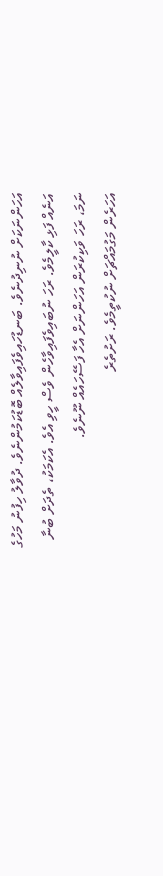އަހަންނަކަށް ނުނިދުނެވެ. ބަނޑުހައިވެފައިވާލެއް ބޮޑުކަމުންނެވެ. ދުވާލު ހިފުނު މަހުގެ އަނެއް ފަޅި ކާލީމެވެ. ރަހަ ނުބައިވެފައިވާހެން ވެސް ހީވި އެވެ. އެކަމަކު، ތެދަށް ބުނާ ނަމަ، ރަހަ ވަކިކުރަން އަހަންނަށް އެހާ ފަސޭހައެއް ނޫނެވެ.
އަހަރެން މަގުމައްޗަށް ނުކުތީމެވެ. ރަށުތެރެ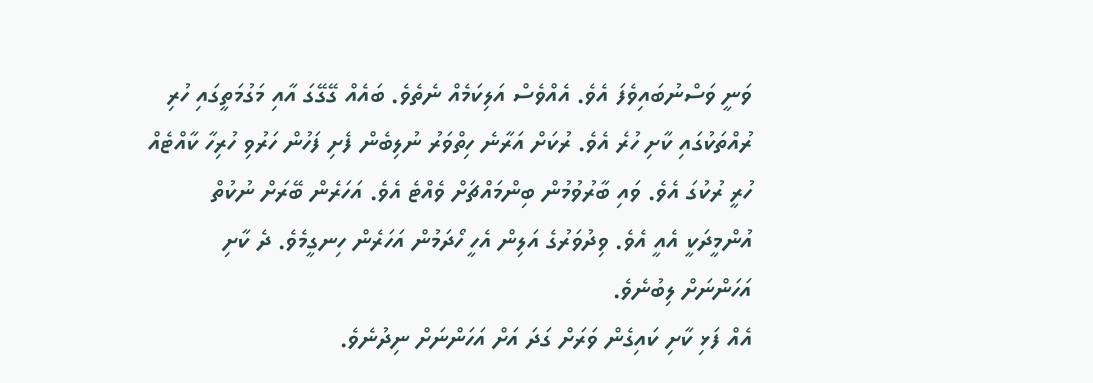ވަނީ ވަސްނުބައިވެފަ އެވެ. އެއްވެސް އަލިކަމެއް ނެތެވެ. ބައެއް ގޭގޭގަ އާއި މަގުމަތީގައި ހުރި ރުއްތަކުގައި ކާށި ހުރެ އެވެ. ރުކަށް އަރާނެ ހިތްވަރު ނުލިބެން ފެށި ފަހުން ހަރުވި ހުރިހާ ކާއްޓެއް ހުރީ ރުކުގަ އެވެ. ވައި ބާރުވުމުން ބިންމައްޗަށް ވެއްޓެ އެވެ. އަހަރެން ބޭރަށް ނުކުތް އުންމީދަކީ އެއީ އެވެ. ވިދުވަރުގެ އަލިން އެހީ ހޯދަމުން އަހަރެން ހިނގީމެވެ. ދެ ކާށި އަހަންނަށް ލިބުނެވެ.
އެއް ފަޅި ކާށި ކައިގެން ވަރަށް ގަދަ އަށް އަހަންނަށް ނިދުނެވެ.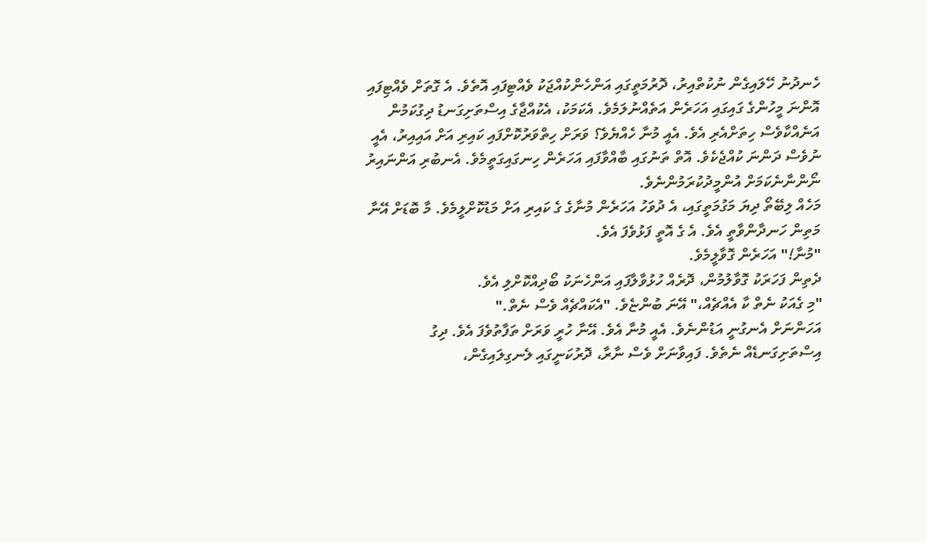ހެނދުނު ހޭލައިގެން ނުކުތްއިރު، ދޮރުމަތީގައި އަންހެންކުއްޖަކު ވެއްޓިފައި އޮތެވެ. އެ ގޮތަށް ވެއްޓިފައި އޮންނަ މީހުންގެ ގައިގައި އަހަރެން އަތެއްނުލަމެވެ. އެކަމަކު، އެކުއްޖާގެ އިސްތަށިގަނޑު ދިގުކަމުން އަނެއްކާވެސް ހިތަށްއެރި އެވެ. އެއީ މުނާ ހެއްޔެވެ؟ ވަރަށް ހިތްވަރުކޮށްފައި ކައިރި އަށް އައިއިރު، އެއީ ނުވެސް ދަންނަ ކުއްޖެކެވެ. އޮތް ތަނުގައި ބާއްވާފައި އަހަރެން ހިނގައިގަތީމެވެ. އެނބުރި އަންނައިރު ނޯންނާނެކަމަށް އުންމީދުކުރަމުންނެވެ.
މަހެއް ލިބޭތޯ ދިޔަ މަގުމަތީގައި، އެ ދުވަހު އަހަރެން މުނާގެ ގެ ކައިރި އަށް މަޑުކޮށްލީމެވެ. މާ ބޮޑަށް އޭނާ މަތިން ހަނދާންވާތީ އެވެ. އެ ގެ އޮތީ ފަޅުވެފަ އެވެ.
"މުނާ!" އަހަރެން ގޮވާލީމެވެ.
ދެތިން ފަހަރަކު ގޮވާލުމުން، ދޮރެއް ހުޅުވާލާފައި އަންހެނަކު ބޯދިއްކޮށްލި އެވެ.
"މި ގެއަކު ނެތް ކާ އެއްޗެއް،" އޭނަ ބުންޏެވެ. "އެކައްޗެއް ވެސް ނެތް."
އަހަންނަށް އެނގުނީ އަޑުންނެވެ. އެއީ މުނާ އެވެ. އޭނާ ހުރީ ވަރަށް ތަފާތުވެފަ އެވެ. ދިގު އިސްތަށިގަނޑެއް ނެތެވެ. ފައިވާނަށް ވެސް ނާރާ، ދޮރުކަނީގައި ލެނގިލައިގެން،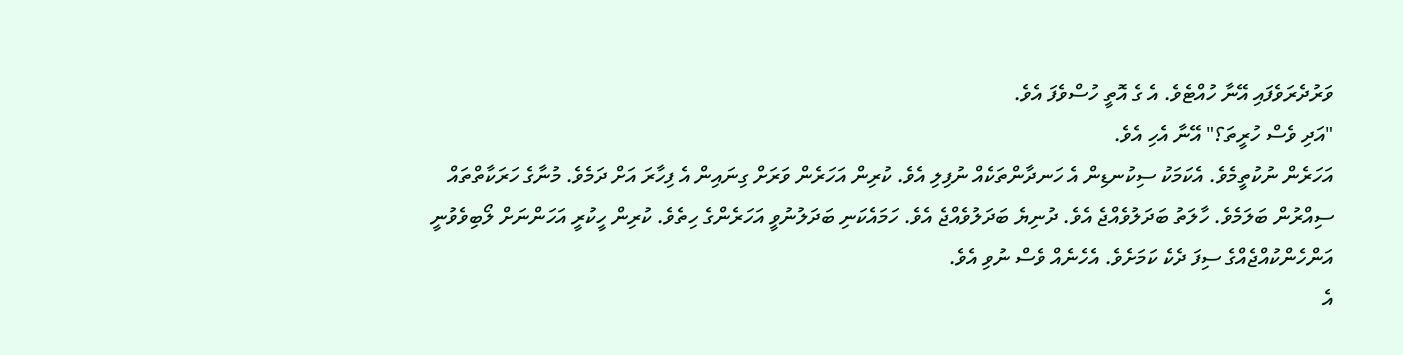ވަރުދެރަވެފައި އޭނާ ހުއްޓެވެ. އެ ގެ އޮތީ ހުސްވެފަ އެވެ.
"އަދި ވެސް ހުރީތަ؟" އޭނާ އެހި އެވެ.
އަހަރެން ނުކުތީމެވެ. އެކަމަކު ސިކުނޑިން އެ ހަނދާންތަކެއް ނުފިލި އެވެ. ކުރިން އަހަރެން ވަރަށް ގިނައިން އެ ފިހާރަ އަށް ދަމެވެ. މުނާގެ ހަރަކާތްތައް ސިއްރުން ބަލަމެވެ. ހާލަތު ބަދަލުވެއްޖެ އެވެ. ދުނިޔެ ބަދަލުވެއްޖެ އެވެ. ހަމައެކަނި ބަދަލުނުވީ އަހަރެންގެ ހިތެވެ. ކުރިން ހީކުރީ އަހަންނަށް ލޯބިވެވުނީ އަންހެންކުއްޖެއްގެ ސިފަ ދެކެ ކަމަށެވެ. އެހެނެއް ވެސް ނުވި އެވެ.
އެ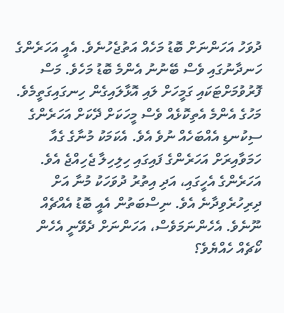ދުވަހު އަހަންނަށް ބޮޑު މަހެއް އަތުޖެހުނެވެ. އެއީ އަހަރެންގެ ހަނދާނުގައި ވެސް ބޭނުނު އެންމެ ބޮޑު މަހެވެ. މަސް ފޮރުވުމަށްޓަކައި ގަމީހަށް ލައި އޮޅާލައިގެން ހިނގައިގަތީމެވެ. މަހުގެ އެންމެ އެތިކޮޅެއް ވެސް މީހަކަށް ދޭކަށް އަހަރެންގެ ސިކުނޑި އެއްބަހެއް ނުވެ އެވެ. އެކަމަކު މުނާގެ ގެއާ ހަމަވާއިރަށް އަހަރެންގެ ފައިގައި ހިލިހިލާ ޖެހިއްޖެ އެވެ. އަހަރެންގެ އެހީގައި، އަދި އިތުރު ދުވަހަކު މުނާ އަށް ދިރިހުރެވިދާނެ އެވެ. ނިސްބަތުން އެއީ ބޮޑު އެއްޗެއް ނޫނެވެ. އެހެންނަމަވެސް، އަހަންނަށް ދެވޭނީ އެހެން ކޯޗެއް ހެއްޔެވެ؟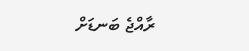ރާއްޖެ ބަނޑަށް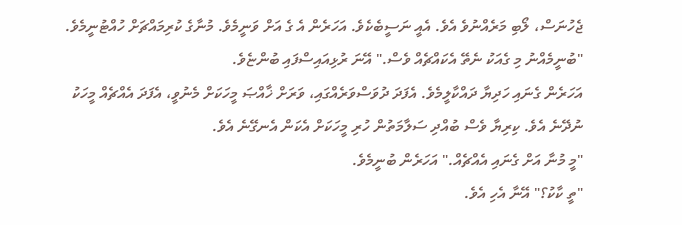ޖެހުނަސް، ލޯބި މަރެއްނުވެ އެވެ. އެއީ ނަސީބެކެވެ. އަހަރެން އެ ގެ އަށް ވަނީމެވެ. މުނާގެ ކުރިމައްޗަށް ހުއްޓުނީމެވެ.
"ބުނީމެއްނު މި ގެއަކު ނެތޭ އެކައްޗެއް ވެސް." އޭނަ ރުޅިއައިސްފައި ބުންޏެވެ.
އަހަރެން ގެނައި ހަދިޔާ ދައްކާލީމެވެ. އެފަދަ ދުވަސްވަރެއްގައި، ވަރަށް ޚާއްޞަ މީހަކަށް މެނުވީ، އެފަދަ އެއްޗެއް މީހަކު ނުދޭނެ އެވެ. ކިރިޔާ ވެސް ބުއްދި ސަލާމަތުން ހުރި މީހަކަށް އެކަން އެނގޭނެ އެވެ.
"މީ މުނާ އަށް ގެނައި އެއްޗެއް." އަހަރެން ބުނީމެވެ.
"ތީ ކާކު؟" އޭނާ އެހި އެވެ.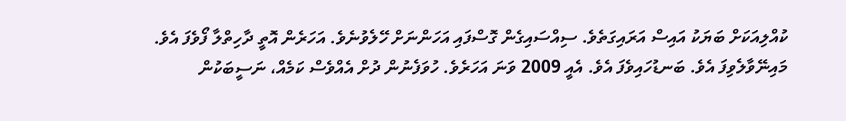ކުއްލިއަކަށް ބަޔަކު އައިސް އަރައިގަތެވެ. ސިއްސައިގެން ގޮސްފައި އަހަންނަށް ހޭލެވުނެވެ. އަހަރެން އޮތީ ދާހިތްލާ ފޯވެފަ އެވެ. މައިނޭވާލެވިފަ އެވެ. ބަނޑުހައިވެފަ އެވެ. އެއީ 2009 ވަނަ އަހަރެވެ. ހުވަފެނުން ދުށް އެއްވެސް ކަމެއް، ނަސީބަކުން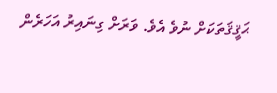ޙަޤީޤަތަކަށް ނުވެ އެވެ. ވަރަށް ގިނައިރު އަހަރެން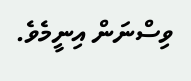ވިސްނަން އިނީމެވެ.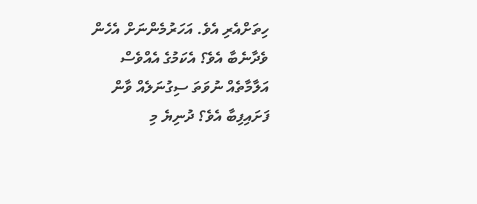ހިތަށްއެރި އެވެ. އަހަރުމެންނަށް އެހެން ވެދާނެބާ އެވެ؟ އެކަމުގެ އެއްވެސް އަލާމާތެއް ނުވަތަ ސިގުނަލެއް ވާން ފަށައިފިބާ އެވެ؟ ދުނިޔެ މި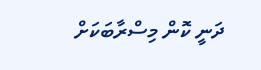ދަނީ ކޮން މިސްރާބަކަށް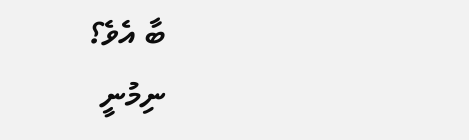ބާ އެވެ؟
ނިމުނީ